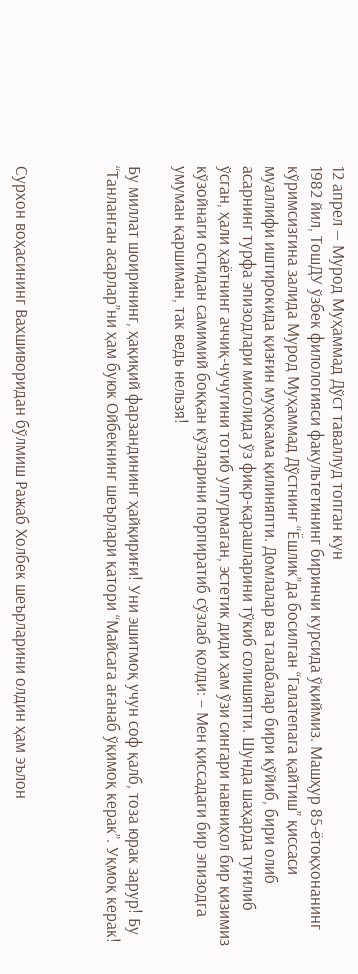12 апрел — Мурод Муҳаммад Дўст таваллуд топган кун
1982 йил, ТошДУ ўзбек филологияси факультетининг биринчи курсида ўқиймиз. Машҳур 85-ётоқхонанинг кўримсизгина залида Мурод Муҳаммад Дўстнинг “Ёшлик”да босилган “Галатепага қайтиш” қиссаси муаллифи иштирокида қизғин муҳокама қилиняпти. Домлалар ва талабалар бири қўйиб, бири олиб асарнинг турфа эпизодлари мисолида ўз фикр-қарашларини тўкиб солишяпти. Шунда шаҳарда туғилиб ўсган, ҳали ҳаётнинг аччиқ-чучугини тотиб улгурмаган, эстетик диди ҳам ўзи сингари навниҳол бир қизимиз кўзойнаги остидан самимий боққан кўзларини порпиратиб сўзлаб қолди: – Мен қиссадаги бир эпизодга умуман қаршиман, так ведь нельзя!

Бу миллат шоирининг, ҳақиқий фарзандининг ҳайқириғи! Уни эшитмоқ учун соф қалб, тоза юрак зарур! Бу “Танланган асарлар”ни ҳам буюк Ойбекнинг шеърлари қатори “Майсага ағанаб ўқимоқ керак”. Уқмоқ керак!



Сурхон воҳасининг Вахшиворидан бўлмиш Ражаб Холбек шеърларини олдин ҳам эълон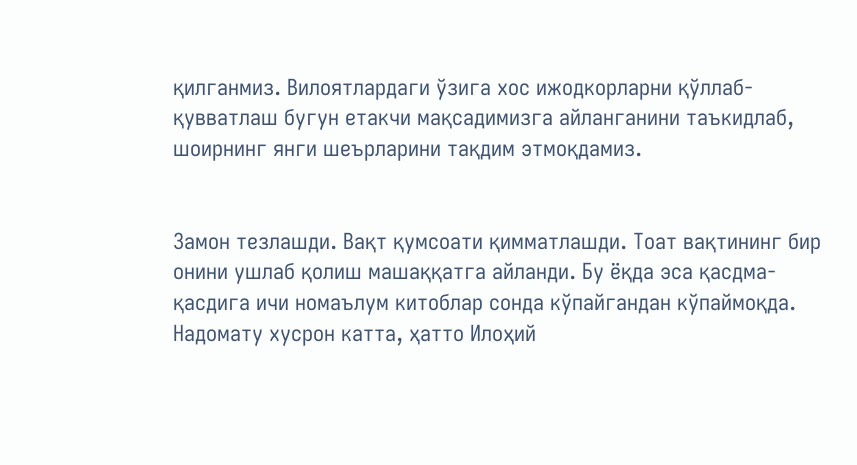қилганмиз. Вилоятлардаги ўзига хос ижодкорларни қўллаб-қувватлаш бугун етакчи мақсадимизга айланганини таъкидлаб, шоирнинг янги шеърларини тақдим этмоқдамиз.


Замон тезлашди. Вақт қумсоати қимматлашди. Тоат вақтининг бир онини ушлаб қолиш машаққатга айланди. Бу ёқда эса қасдма-қасдига ичи номаълум китоблар сонда кўпайгандан кўпаймоқда. Надомату хусрон катта, ҳатто Илоҳий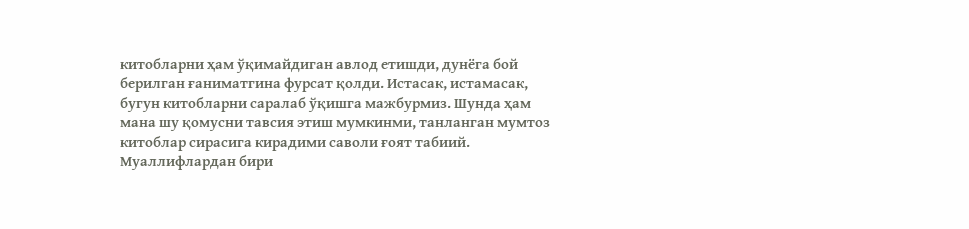китобларни ҳам ўқимайдиган авлод етишди, дунёга бой берилган ғаниматгина фурсат қолди. Истасак, истамасак, бугун китобларни саралаб ўқишга мажбурмиз. Шунда ҳам мана шу қомусни тавсия этиш мумкинми, танланган мумтоз китоблар сирасига кирадими саволи ғоят табиий. Муаллифлардан бири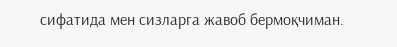сифатида мен сизларга жавоб бермоқчиман.